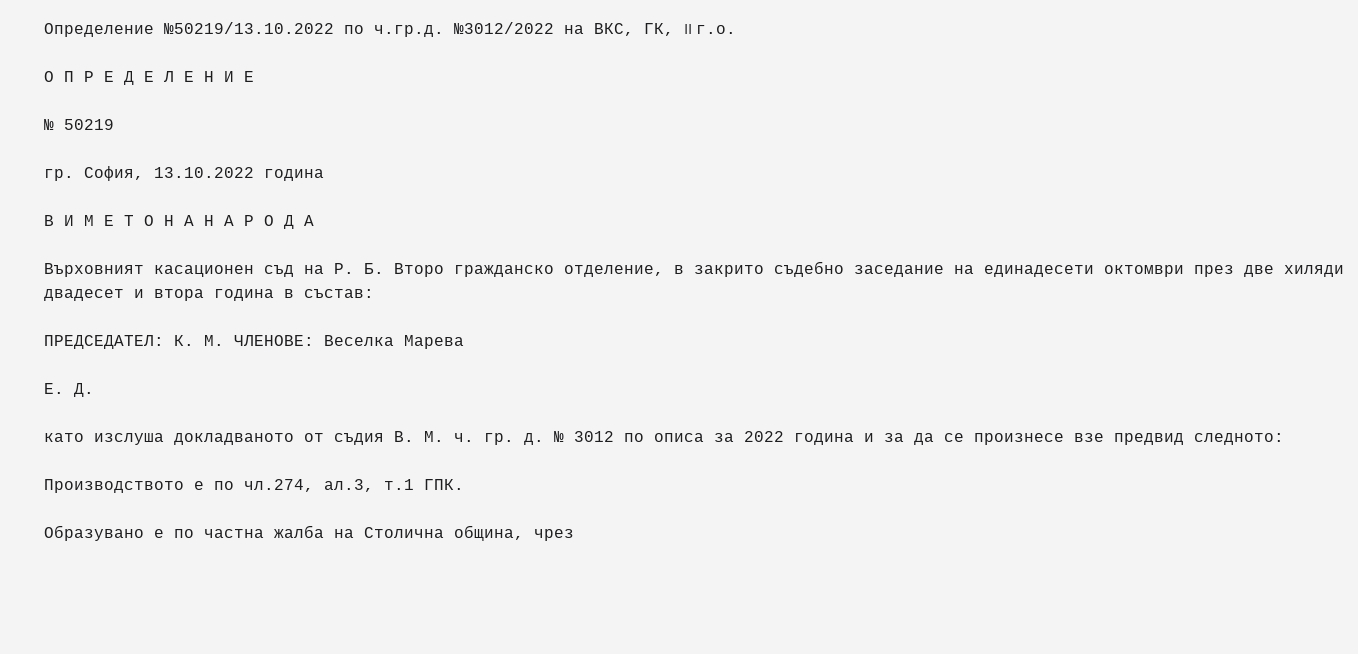Определение №50219/13.10.2022 по ч.гр.д. №3012/2022 на ВКС, ГК, II г.о.

О П Р Е Д Е Л Е Н И Е

№ 50219

гр. София, 13.10.2022 година

В И М Е Т О Н А Н А Р О Д А

Върховният касационен съд на Р. Б. Второ гражданско отделение, в закрито съдебно заседание на единадесети октомври през две хиляди двадесет и втора година в състав:

ПРЕДСЕДАТЕЛ: К. М. ЧЛЕНОВЕ: Веселка Марева

Е. Д.

като изслуша докладваното от съдия В. М. ч. гр. д. № 3012 по описа за 2022 година и за да се произнесе взе предвид следното:

Производството е по чл.274, ал.3, т.1 ГПК.

Образувано е по частна жалба на Столична община, чрез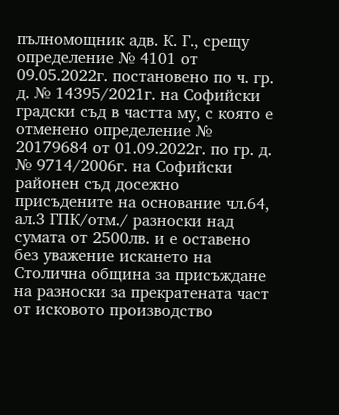пълномощник адв. К. Г., срещу определение № 4101 от 09.05.2022г. постановено по ч. гр. д. № 14395/2021г. на Софийски градски съд в частта му, с която е отменено определение № 20179684 от 01.09.2022г. по гр. д. № 9714/2006г. на Софийски районен съд досежно присъдените на основание чл.64, ал.3 ГПК/отм./ разноски над сумата от 2500лв. и е оставено без уважение искането на Столична община за присъждане на разноски за прекратената част от исковото производство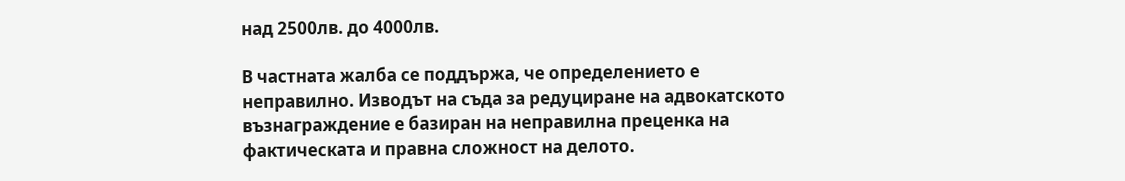над 2500лв. до 4000лв.

В частната жалба се поддържа, че определението е неправилно. Изводът на съда за редуциране на адвокатското възнаграждение е базиран на неправилна преценка на фактическата и правна сложност на делото.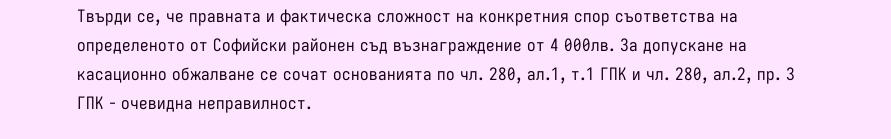Твърди се, че правната и фактическа сложност на конкретния спор съответства на определеното от Софийски районен съд възнаграждение от 4 000лв. За допускане на касационно обжалване се сочат основанията по чл. 280, ал.1, т.1 ГПК и чл. 280, ал.2, пр. 3 ГПК - очевидна неправилност.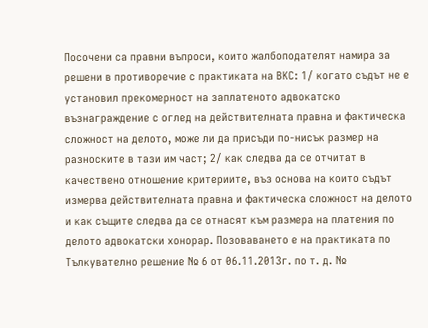Посочени са правни въпроси, които жалбоподателят намира за решени в противоречие с практиката на ВКС: 1/ когато съдът не е установил прекомерност на заплатеното адвокатско възнаграждение с оглед на действителната правна и фактическа сложност на делото, може ли да присъди по-нисък размер на разноските в тази им част; 2/ как следва да се отчитат в качествено отношение критериите, въз основа на които съдът измерва действителната правна и фактическа сложност на делото и как същите следва да се отнасят към размера на платения по делото адвокатски хонорар. Позоваването е на практиката по Тълкувателно решение № 6 от 06.11.2013г. по т. д. №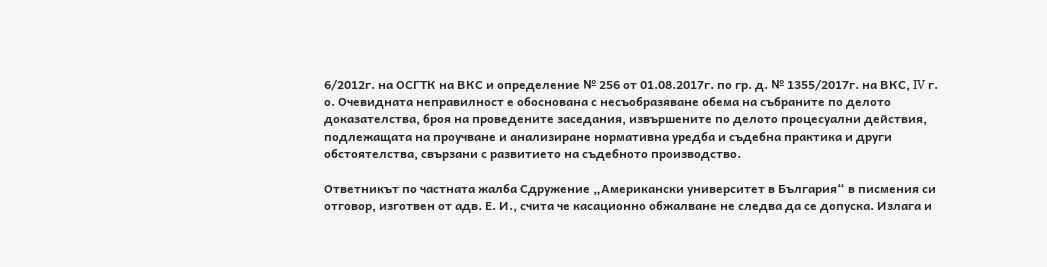6/2012г. на ОСГТК на ВКС и определение № 256 от 01.08.2017г. по гр. д. № 1355/2017г. на ВКС, IV г. о. Очевидната неправилност е обоснована с несъобразяване обема на събраните по делото доказателства, броя на проведените заседания, извършените по делото процесуални действия, подлежащата на проучване и анализиране нормативна уредба и съдебна практика и други обстоятелства, свързани с развитието на съдебното производство.

Ответникът по частната жалба Сдружение „Американски университет в България“ в писмения си отговор, изготвен от адв. Е. И., счита че касационно обжалване не следва да се допуска. Излага и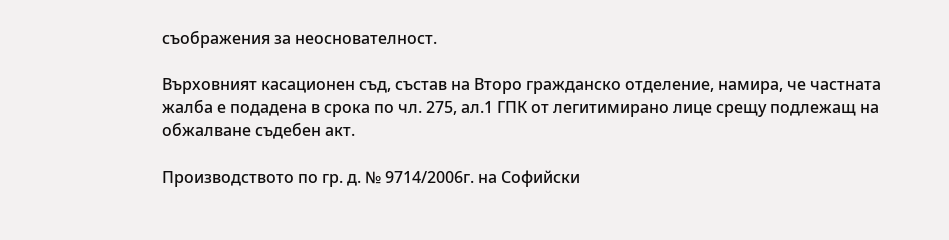съображения за неоснователност.

Върховният касационен съд, състав на Второ гражданско отделение, намира, че частната жалба е подадена в срока по чл. 275, ал.1 ГПК от легитимирано лице срещу подлежащ на обжалване съдебен акт.

Производството по гр. д. № 9714/2006г. на Софийски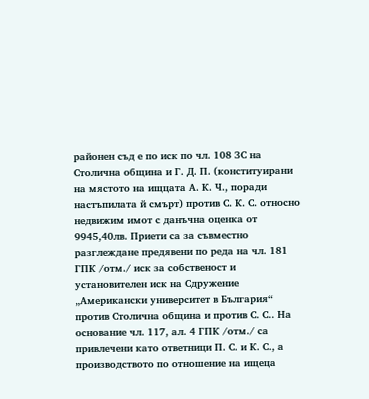районен съд е по иск по чл. 108 ЗС на Столична община и Г. Д. П. (конституирани на мястото на ищцата А. К. Ч., поради настъпилата й смърт) против С. К. С. относно недвижим имот с данъчна оценка от 9945,40лв. Приети са за съвместно разглеждане предявени по реда на чл. 181 ГПК /отм./ иск за собственост и установителен иск на Сдружение „Американски университет в България“ против Столична община и против С. С.. На основание чл. 117, ал. 4 ГПК /отм./ са привлечени като ответници П. С. и К. С., а производството по отношение на ищеца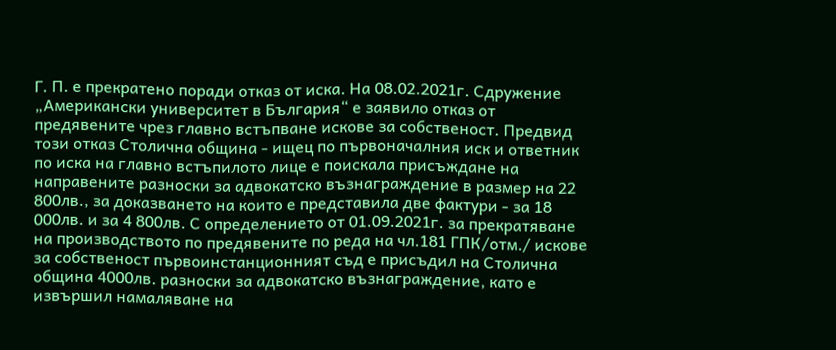Г. П. е прекратено поради отказ от иска. На 08.02.2021г. Сдружение „Американски университет в България“ е заявило отказ от предявените чрез главно встъпване искове за собственост. Предвид този отказ Столична община - ищец по първоначалния иск и ответник по иска на главно встъпилото лице е поискала присъждане на направените разноски за адвокатско възнаграждение в размер на 22 800лв., за доказването на които е представила две фактури - за 18 000лв. и за 4 800лв. С определението от 01.09.2021г. за прекратяване на производството по предявените по реда на чл.181 ГПК/отм./ искове за собственост първоинстанционният съд е присъдил на Столична община 4000лв. разноски за адвокатско възнаграждение, като е извършил намаляване на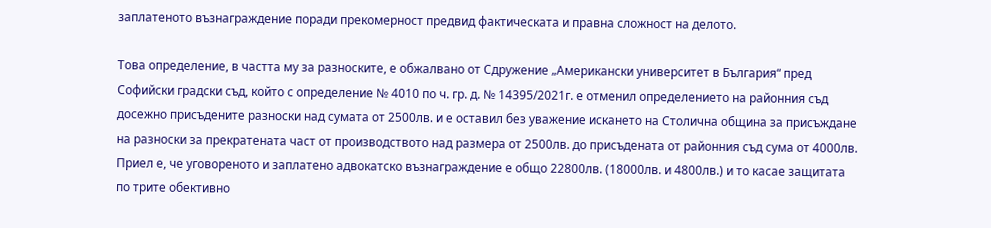заплатеното възнаграждение поради прекомерност предвид фактическата и правна сложност на делото.

Това определение, в частта му за разноските, е обжалвано от Сдружение „Американски университет в България“ пред Софийски градски съд, който с определение № 4010 по ч. гр. д. № 14395/2021г. е отменил определението на районния съд досежно присъдените разноски над сумата от 2500лв. и е оставил без уважение искането на Столична община за присъждане на разноски за прекратената част от производството над размера от 2500лв. до присъдената от районния съд сума от 4000лв. Приел е, че уговореното и заплатено адвокатско възнаграждение е общо 22800лв. (18000лв. и 4800лв.) и то касае защитата по трите обективно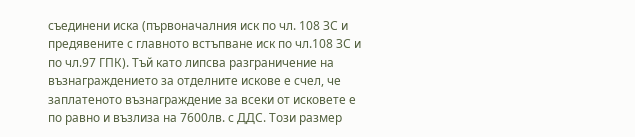съединени иска (първоначалния иск по чл. 108 ЗС и предявените с главното встъпване иск по чл.108 ЗС и по чл.97 ГПК). Тъй като липсва разграничение на възнаграждението за отделните искове е счел, че заплатеното възнаграждение за всеки от исковете е по равно и възлиза на 7600лв. с ДДС. Този размер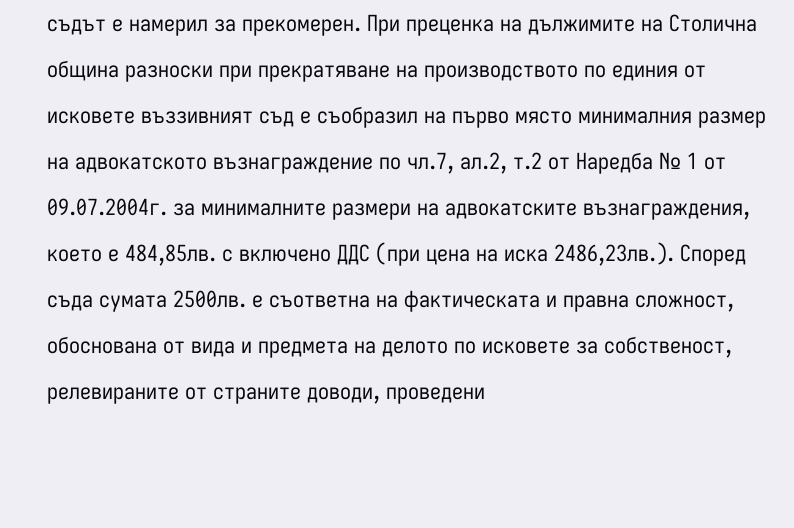съдът е намерил за прекомерен. При преценка на дължимите на Столична община разноски при прекратяване на производството по единия от исковете въззивният съд е съобразил на първо място минималния размер на адвокатското възнаграждение по чл.7, ал.2, т.2 от Наредба № 1 от 09.07.2004г. за минималните размери на адвокатските възнаграждения, което е 484,85лв. с включено ДДС (при цена на иска 2486,23лв.). Според съда сумата 2500лв. е съответна на фактическата и правна сложност, обоснована от вида и предмета на делото по исковете за собственост, релевираните от страните доводи, проведени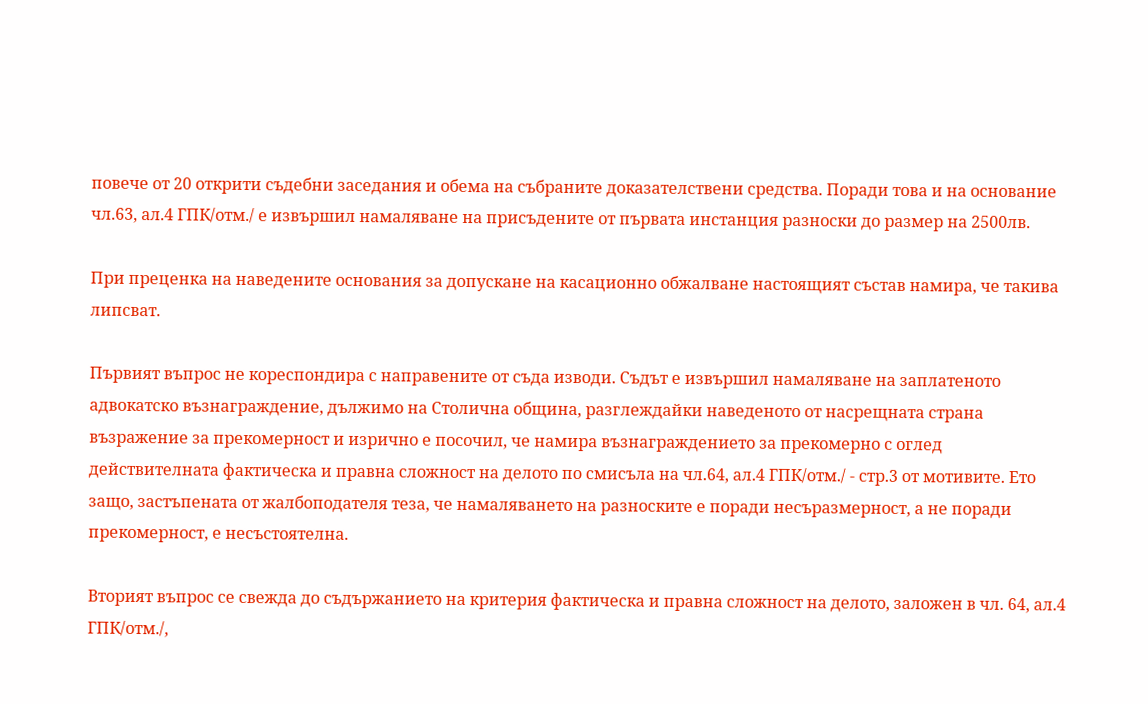повече от 20 открити съдебни заседания и обема на събраните доказателствени средства. Поради това и на основание чл.63, ал.4 ГПК/отм./ е извършил намаляване на присъдените от първата инстанция разноски до размер на 2500лв.

При преценка на наведените основания за допускане на касационно обжалване настоящият състав намира, че такива липсват.

Първият въпрос не кореспондира с направените от съда изводи. Съдът е извършил намаляване на заплатеното адвокатско възнаграждение, дължимо на Столична община, разглеждайки наведеното от насрещната страна възражение за прекомерност и изрично е посочил, че намира възнаграждението за прекомерно с оглед действителната фактическа и правна сложност на делото по смисъла на чл.64, ал.4 ГПК/отм./ - стр.3 от мотивите. Ето защо, застъпената от жалбоподателя теза, че намаляването на разноските е поради несъразмерност, а не поради прекомерност, е несъстоятелна.

Вторият въпрос се свежда до съдържанието на критерия фактическа и правна сложност на делото, заложен в чл. 64, ал.4 ГПК/отм./,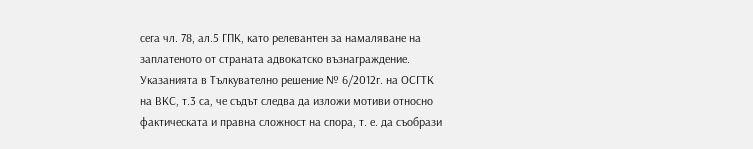сега чл. 78, ал.5 ГПК, като релевантен за намаляване на заплатеното от страната адвокатско възнаграждение. Указанията в Тълкувателно решение № 6/2012г. на ОСГТК на ВКС, т.3 са, че съдът следва да изложи мотиви относно фактическата и правна сложност на спора, т. е. да съобрази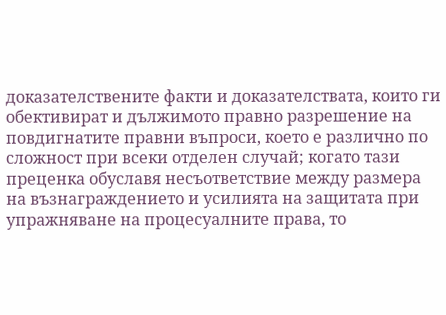доказателствените факти и доказателствата, които ги обективират и дължимото правно разрешение на повдигнатите правни въпроси, което е различно по сложност при всеки отделен случай; когато тази преценка обуславя несъответствие между размера на възнаграждението и усилията на защитата при упражняване на процесуалните права, то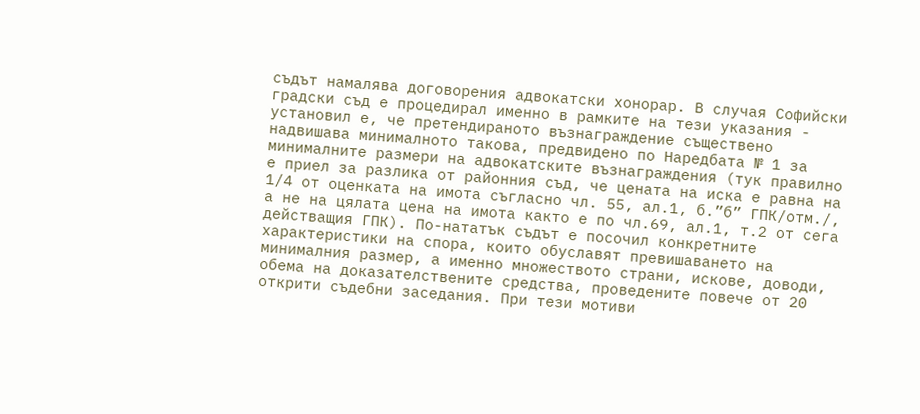съдът намалява договорения адвокатски хонорар. В случая Софийски градски съд е процедирал именно в рамките на тези указания - установил е, че претендираното възнаграждение съществено надвишава минималното такова, предвидено по Наредбата № 1 за минималните размери на адвокатските възнаграждения (тук правилно е приел за разлика от районния съд, че цената на иска е равна на 1/4 от оценката на имота съгласно чл. 55, ал.1, б.”б” ГПК/отм./, а не на цялата цена на имота както е по чл.69, ал.1, т.2 от сега действащия ГПК). По-нататък съдът е посочил конкретните характеристики на спора, които обуславят превишаването на минималния размер, а именно множеството страни, искове, доводи, обема на доказателствените средства, проведените повече от 20 открити съдебни заседания. При тези мотиви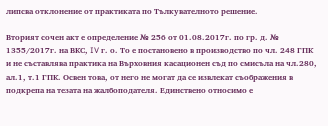липсва отклонение от практиката по Тълкувателното решение.

Вторият сочен акт е определение № 256 от 01.08.2017г. по гр. д. № 1355/2017г. на ВКС, IV г. о. То е постановено в производство по чл. 248 ГПК и не съставлява практика на Върховния касационен съд по смисъла на чл.280, ал.1, т.1 ГПК. Освен това, от него не могат да се извлекат съображения в подкрепа на тезата на жалбоподателя. Единствено относимо е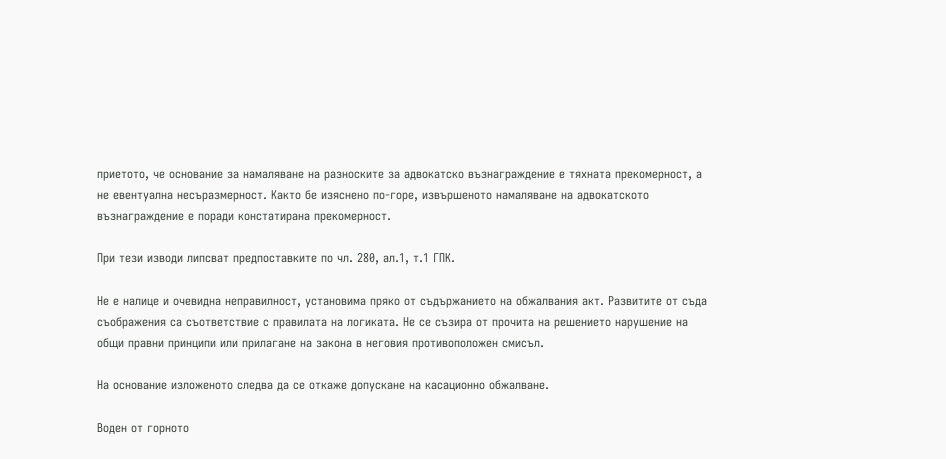приетото, че основание за намаляване на разноските за адвокатско възнаграждение е тяхната прекомерност, а не евентуална несъразмерност. Както бе изяснено по-горе, извършеното намаляване на адвокатското възнаграждение е поради констатирана прекомерност.

При тези изводи липсват предпоставките по чл. 280, ал.1, т.1 ГПК.

Не е налице и очевидна неправилност, установима пряко от съдържанието на обжалвания акт. Развитите от съда съображения са съответствие с правилата на логиката. Не се съзира от прочита на решението нарушение на общи правни принципи или прилагане на закона в неговия противоположен смисъл.

На основание изложеното следва да се откаже допускане на касационно обжалване.

Воден от горното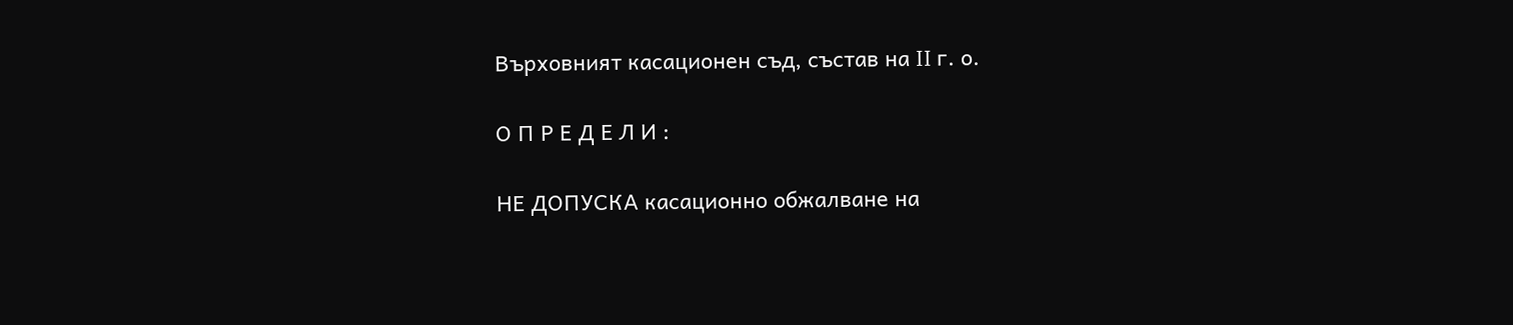Върховният касационен съд, състав на II г. о.

О П Р Е Д Е Л И :

НЕ ДОПУСКА касационно обжалване на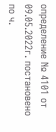определение № 4101 от 09.05.2022г. постановено по ч.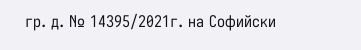гр. д. № 14395/2021г. на Софийски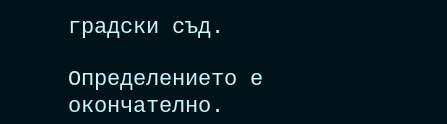градски съд.

Определението е окончателно.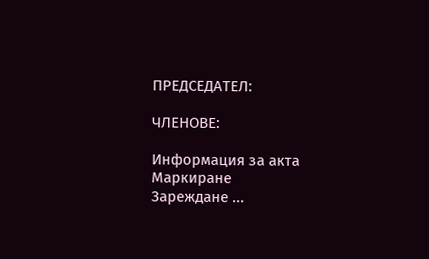ПРЕДСЕДАТЕЛ:

ЧЛЕНОВЕ:

Информация за акта
Маркиране
Зареждане ...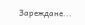Зареждане...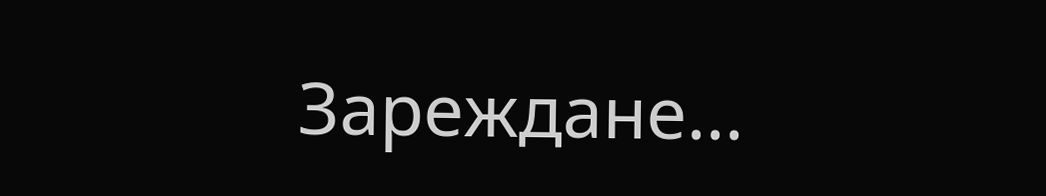Зареждане...